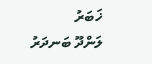ޚަބަރު
ލަންދޫ ބަނދަރު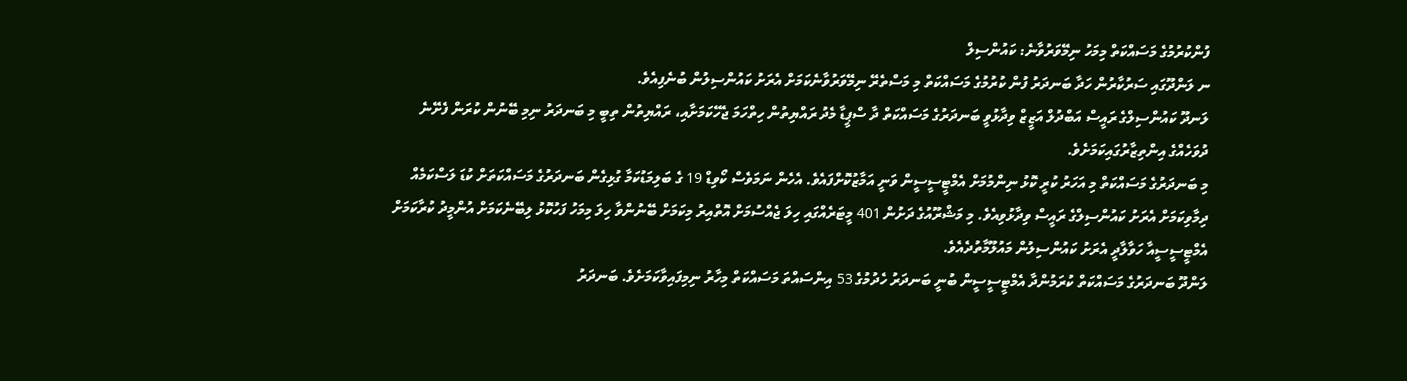ފުންކުރުމުގެ މަސައްކަތް މިމަހު ނިމޭވަރުވާނެ: ކައުންސިލް
ނ ލަންދޫގައި ސަރުކާރުން ހަދާ ބަނދަރު ފުން ކުރުމުގެ މަސައްކަތް މި މަސްތެރޭ ނިމޭވަރުވާނެކަމަށް އެރަށު ކައުންސިލުން ބުނެފިއެވެ.
ލަނދޫ ކައުންސިލްގެ ރައީސް އަބްދުލް އަޒީޒް ވިދާޅުވީ ބަނދަރުގެ މަސައްކަތް ދާ ސްޕީޑާ މެދު ރައްޔިތުން ހިތްހަމަ ޖެހޭކަމަށާއި، ރައްޔިތުން ތިބީ މި ބަނދަރު ނިމި ބޭނުން ކުރަން ފެށޭނެ ދުވަހެއްގެ އިންތިޒާރުގައިކަމަށެވެ.
މި ބަނދަރުގެ މަސައްކަތް މި އަހަރު ކުރީ ކޮޅު ނިންމުމަށް އެމްޓީސީސީން ވަނީ އަމާޒުކޮށްފައެވެ. އެހެން ނަމަވެސް ކޯވިޑް 19 ގެ ބަލިމަޑުކަމާ ގުޅިގެން ބަނދަރުގެ މަސައްކަތަށް ކުޑަ ލަސްކަމެއް ދިމާވިކަމަށް އެރަށު ކައުންސިލްގެ ރައީސް ވިދާޅުވިއެވެ. މި މަޝްރޫއުގެ ދަށުން 401 މީޓަރެއްގައި ހިލަ ޖެއްސުމަށް އޮތްއިރު މިކަމަށް ބޭނުންވާ ހިލަ މިމަހު ފަހުކޮޅު ލިބޭނެކަމަށް އުންމީދު ކުރާކަމަށް އެމްޓީސީސީއާ ހަވާލާދީ އެރަށު ކައުންސިލުން މައުލޫމާތުދެއެވެ.
ލަންދޫ ބަނދަރުގެ މަސައްކަތް ކުރަމުންދާ އެމްޓީސީސީން ބުނީ ބަނދަރު ހެދުމުގެ 53 އިންސައްތަ މަސައްކަތް މިހާރު ނިމިފައިވާކަމަށެވެ. ބަނދަރު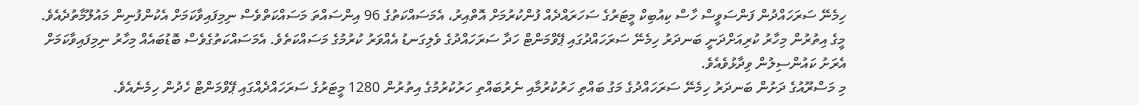ހިމެނޭ ސަރަހައްދުން ފަންސަވީސް ހާސް ކިއުބިކް މީޓަރުގެ ސަހަރައްދެއް ފުންކުރުމަށް އޮތްއިރު، އެމަސައްކަތުގެ 96 އިންސައްތަ މަސައްކަތްވެސް ނިމިފައިވާކަމަށް އެކުންފުނިން މައުލޫމާތުދެއެވެ.
މީގެ އިތުރުން މިހާރު ކުރިއަށްދަނީ ބަނދަރު ހިމެނޭ ސަރަހައްދުގައި ޕޭވްމަންޓް ހަދާ ސަރަހައްދުގެ ވެލިގަނޑު އެއްވަރު ކުރުމުގެ މަސައްކަތެވެ. އެމަސައްކަތުގެވެސް ބޮޑުބައެއް މިހާރު ނިމިފައިވާކަމަށް އެރަށު ކައުންސިލުން ވިދާޅުވެއެވެ.
މި މަސްރޫއުގެ ދަށުން ބަނދަރު ހިމެނޭ ސަރަހައްދުގެ މަގު ބައްތި ހަރުކުރުމާއި ނެރުބައްތި ހަރުކުރުމުގެ އިތުރުން 1280 މީޓަރުގެ ސަރަހައްދެއްގައި ޕޭވްމަންޓް ހެދުން ހިމެނެއެވެ.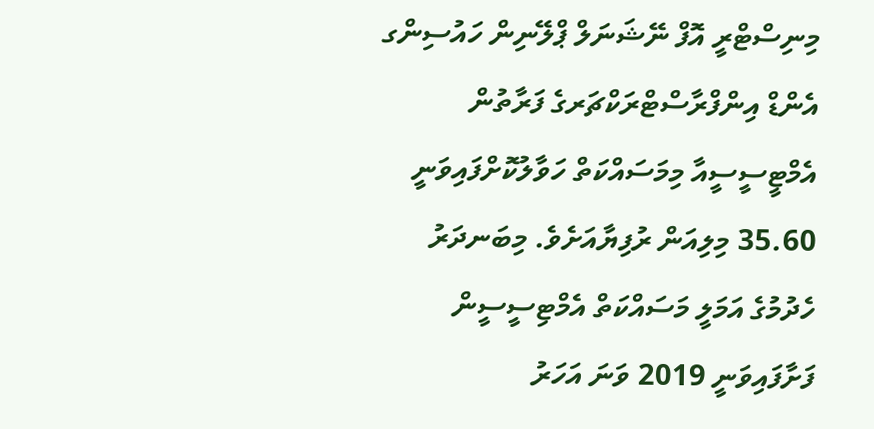މިނިސްޓްރީ އޮފް ނޭޝަނަލް ޕްލޭނިން ހައުސިންގ އެންޑް އިންފްރާސްޓްރަކްޗަރގެ ފަރާތުން އެމްޓީސީސީއާ މިމަސައްކަތް ހަވާލުކޮށްފައިވަނީ 35.60 މިލިއަން ރުފިޔާއަށެވެ. މިބަނދަރު ހެދުމުގެ އަމަލީ މަސައްކަތް އެމްޓިސީސީން ފަށާފައިވަނީ 2019 ވަނަ އަހަރު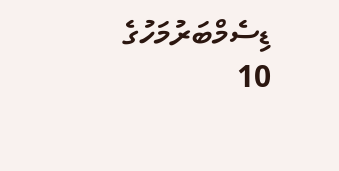ޑިސެމްބަރުމަހުގެ 10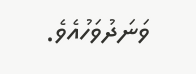ވަނަދުވަހުއެވެ.